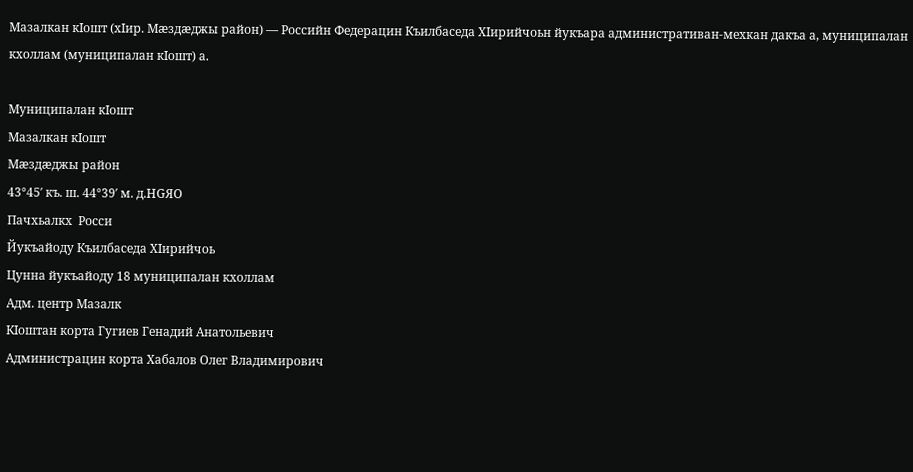Мазалкан кӀошт (хӀир. Мæздæджы район) — Российн Федерацин Къилбаседа ХӀирийчоьн йукъара административан-мехкан дакъа а, муниципалан кхоллам (муниципалан кӀошт) а.

Муниципалан кӀошт
Мазалкан кӀошт
Мæздæджы район
43°45′ къ. ш. 44°39′ м. д.HGЯO
Пачхьалкх  Росси
Йукъайоду Къилбаседа ХӀирийчоь
Цунна йукъайоду 18 муниципалан кхоллам
Адм. центр Мазалк
КӀоштан корта Гугиев Генадий Анатольевич
Администрацин корта Хабалов Олег Владимирович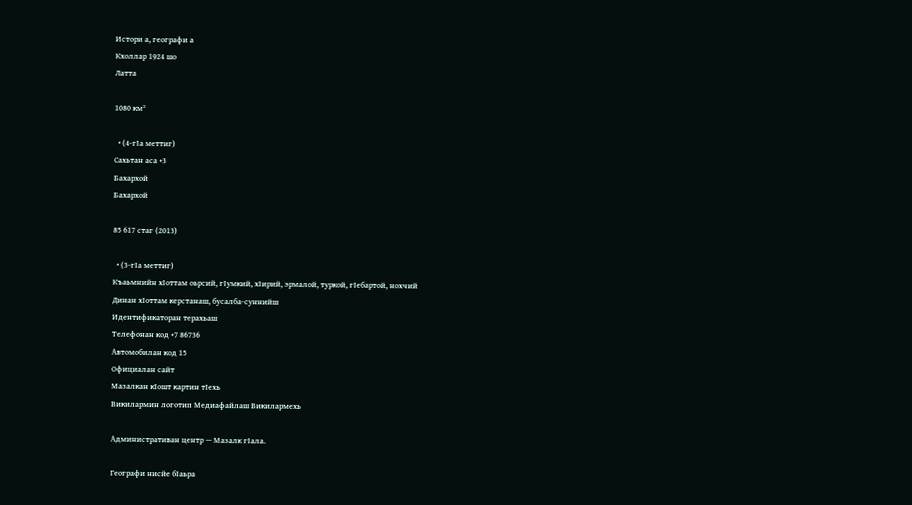Истори а, географи а
Кхоллар 1924 шо
Латта

1080 км²

  • (4-гӀа меттиг)
Сахьтан аса +3
Бахархой
Бахархой

85 617 стаг (2013)

  • (3-гӀа меттиг)
Къаьмнийн хӀоттам оьрсий, гӀумкий, хӀирий, эрмалой, туркой, гӀебартой, нохчий
Динан хӀоттам керстанаш, бусалба-суннийш
Идентификаторан терахьаш
Телефонан код +7 86736
Автомобилан код 15
Официалан сайт
Мазалкан кӀошт картин тӀехь
Викилармин логотип Медиафайлаш Викилармехь

Административан центр — Мазалк гӀала.

Географи нисйе бӀаьра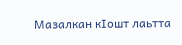Мазалкан кӀошт лаьтта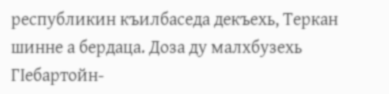республикин къилбаседа декъехь, Теркан шинне а бердаца. Доза ду малхбузехь ГӀебартойн-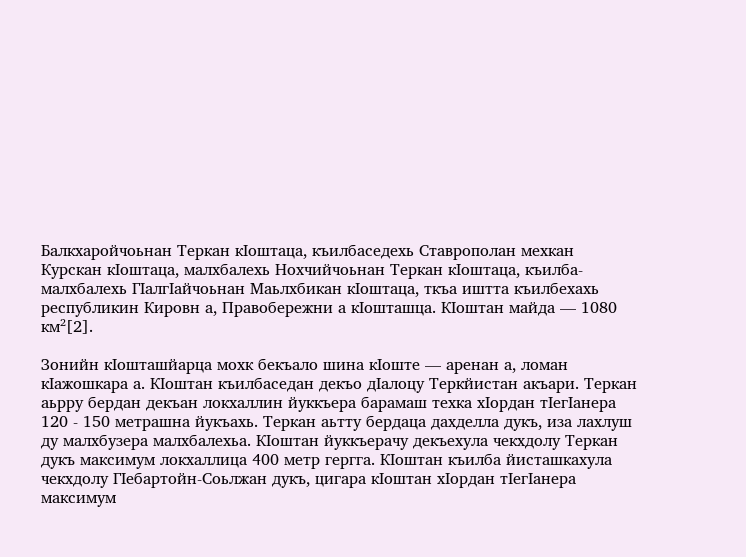Балкхаройчоьнан Теркан кӀоштаца, къилбаседехь Ставрополан мехкан Курскан кӀоштаца, малхбалехь Нохчийчоьнан Теркан кӀоштаца, къилба-малхбалехь ГӀалгӀайчоьнан Маьлхбикан кӀоштаца, ткъа иштта къилбехахь республикин Кировн а, Правобережни а кӀошташца. КӀоштан майда — 1080 км²[2].

Зонийн кӀошташйарца мохк бекъало шина кӀоште — аренан а, ломан кӀажошкара а. КӀоштан къилбаседан декъо дӀалоцу Теркйистан акъари. Теркан аьрру бердан декъан локхаллин йуккъера барамаш техка хӀордан тӀегӀанера 120 - 150 метрашна йукъахь. Теркан аьтту бердаца дахделла дукъ, иза лахлуш ду малхбузера малхбалехьа. КӀоштан йуккъерачу декъехула чекхдолу Теркан дукъ максимум локхаллица 400 метр гергга. КӀоштан къилба йисташкахула чекхдолу ГӀебартойн-Соьлжан дукъ, цигара кӀоштан хӀордан тӀегӀанера максимум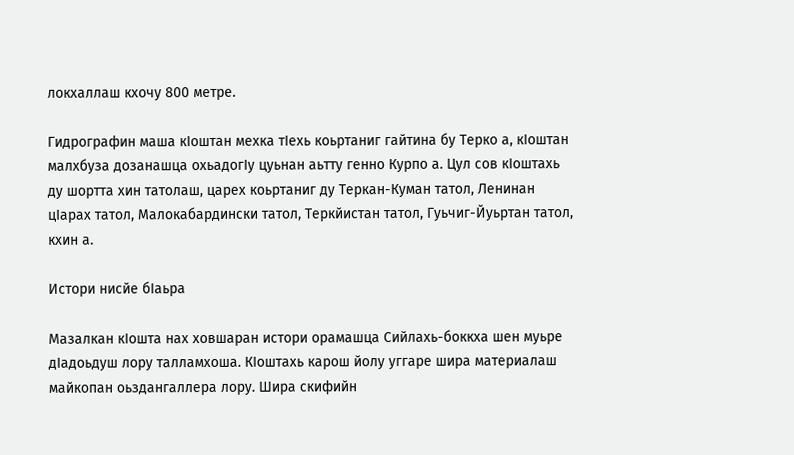локхаллаш кхочу 800 метре.

Гидрографин маша кӀоштан мехка тӀехь коьртаниг гайтина бу Терко а, кӀоштан малхбуза дозанашца охьадогӀу цуьнан аьтту генно Курпо а. Цул сов кӀоштахь ду шортта хин татолаш, царех коьртаниг ду Теркан-Куман татол, Ленинан цӀарах татол, Малокабардински татол, Теркйистан татол, Гуьчиг-Йуьртан татол, кхин а.

Истори нисйе бӀаьра

Мазалкан кӀошта нах ховшаран истори орамашца Сийлахь-боккха шен муьре дӀадоьдуш лору талламхоша. КӀоштахь карош йолу уггаре шира материалаш майкопан оьздангаллера лору. Шира скифийн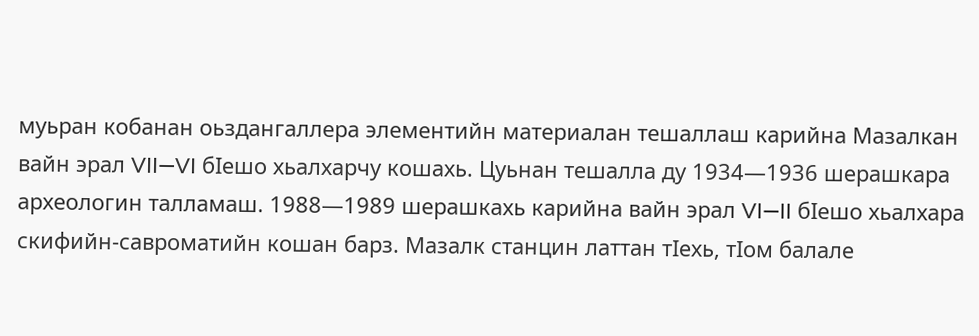муьран кобанан оьздангаллера элементийн материалан тешаллаш карийна Мазалкан вайн эрал VII—VI бӀешо хьалхарчу кошахь. Цуьнан тешалла ду 1934—1936 шерашкара археологин талламаш. 1988—1989 шерашкахь карийна вайн эрал VI—II бӀешо хьалхара скифийн-савроматийн кошан барз. Мазалк станцин латтан тӀехь, тӀом балале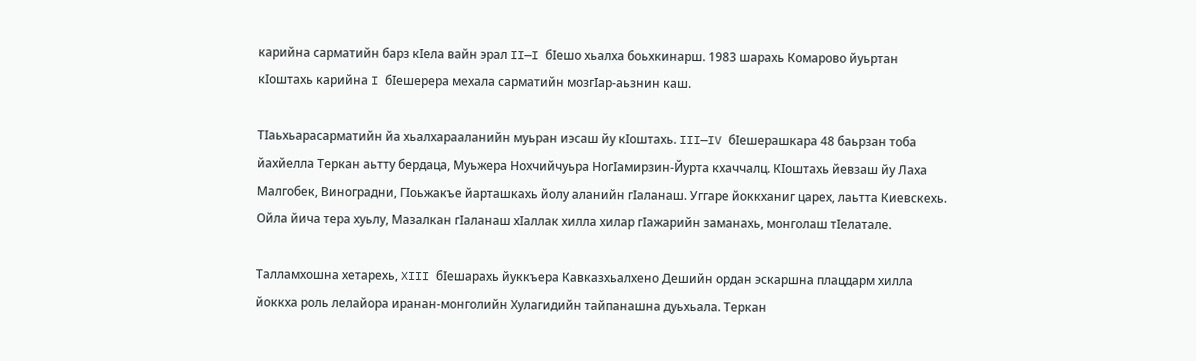карийна сарматийн барз кӀела вайн эрал II—I бӀешо хьалха боьхкинарш. 1983 шарахь Комарово йуьртан кӀоштахь карийна I бӀешерера мехала сарматийн мозгӀар-аьзнин каш.

ТӀаьхьарасарматийн йа хьалхарааланийн муьран иэсаш йу кӀоштахь. III—IV бӀешерашкара 48 баьрзан тоба йахйелла Теркан аьтту бердаца, Муьжера Нохчийчуьра НогӀамирзин-Йурта кхаччалц. КӀоштахь йевзаш йу Лаха Малгобек, Виноградни, ГӀоьжакъе йарташкахь йолу аланийн гӀаланаш. Уггаре йоккханиг царех, лаьтта Киевскехь. Ойла йича тера хуьлу, Мазалкан гӀаланаш хӀаллак хилла хилар гӀажарийн заманахь, монголаш тӀелатале.

Талламхошна хетарехь, XIII бӀешарахь йуккъера Кавказхьалхено Дешийн ордан эскаршна плацдарм хилла йоккха роль лелайора иранан-монголийн Хулагидийн тайпанашна дуьхьала. Теркан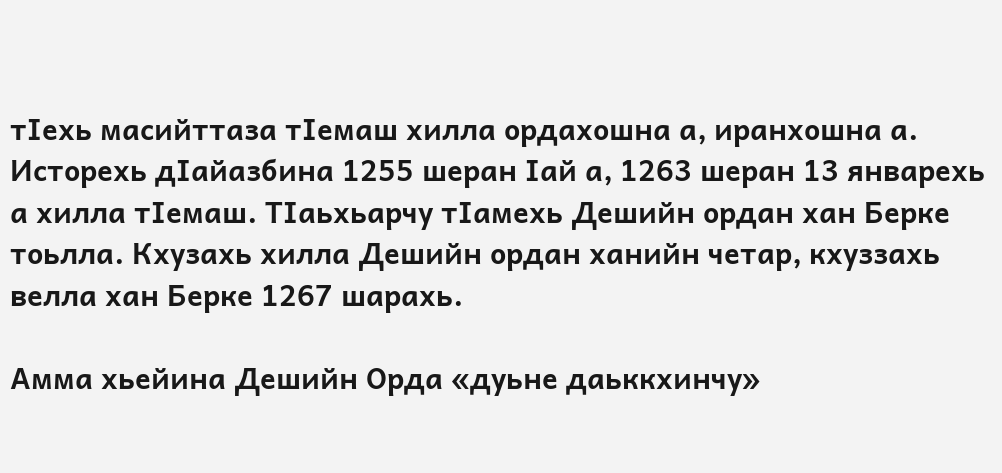тӀехь масийттаза тӀемаш хилла ордахошна а, иранхошна а. Исторехь дӀайазбина 1255 шеран Ӏай а, 1263 шеран 13 январехь а хилла тӀемаш. ТӀаьхьарчу тӀамехь Дешийн ордан хан Берке тоьлла. Кхузахь хилла Дешийн ордан ханийн четар, кхуззахь велла хан Берке 1267 шарахь.

Амма хьейина Дешийн Орда «дуьне даьккхинчу»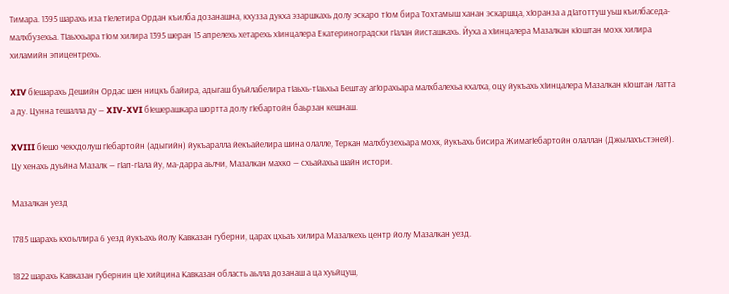Тимара. 1395 шарахь иза тӀелетира Ордан къилба дозанашна, кхузза дукха эзаршкахь долу эскаро тӀом бира Тохтамыш ханан эскаршца, хӀоранза а дӀатоттуш уьш къилбаседа-малхбузехьа. ТӀаьххьара тӀом хилира 1395 шеран 15 апрелехь хетарехь хӀинцалера Екатериноградски гӀалан йисташкахь. Йуха а хӀинцалера Мазалкан кӀоштан мохк хилира хиламийн эпицентрехь.

XIV бӀешарахь Дешийн Ордас шен ницкъ байира, адыгаш буьйлабелира тӀаьхь-тӀаьхьа Бештау агӀорахьара малхбалехьа кхалха, оцу йукъахь хӀинцалера Мазалкан кӀоштан латта а ду. Цунна тешалла ду — XIV-XVI бӀешерашкара шортта долу гӀебартойн баьрзан кешнаш.

XVIII бӀешо чекхдолуш гӀебартойн (адыгийн) йукъаралла йекъайелира шина олалле, Теркан малхбузехьара мохк, йукъахь бисира ЖимагӀебартойн олаллан (Джылахъстэней). Цу хенахь дуьйна Мазалк — гӀап-гӀала йу, ма-дарра аьлчи, Мазалкан махко — схьайахьа шайн истори.

Мазалкан уезд

1785 шарахь кхоьллира 6 уезд йукъахь йолу Кавказан губерни, царах цхьаъ хилира Мазалкехь центр йолу Мазалкан уезд.

1822 шарахь Кавказан губернин цӀе хийцина Кавказан область аьлла дозанаш а ца хуьйцуш,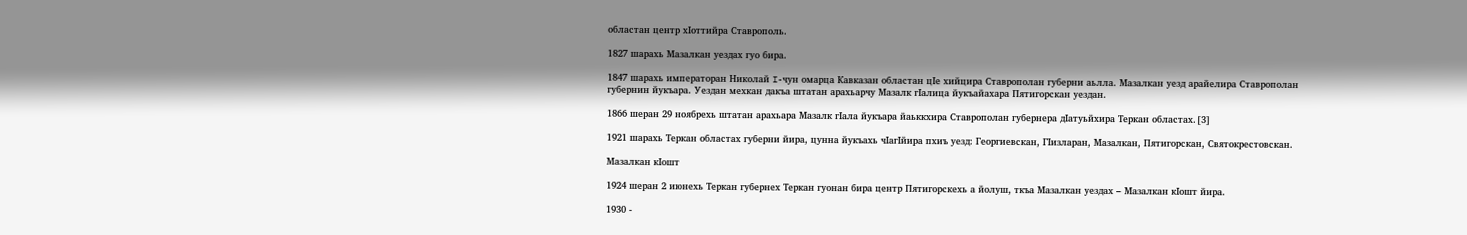областан центр хӀоттийра Ставрополь.

1827 шарахь Мазалкан уездах гуо бира.

1847 шарахь императоран Николай I-чун омарца Кавказан областан цӀе хийцира Ставрополан губерни аьлла. Мазалкан уезд арайелира Ставрополан губернин йукъара. Уездан мехкан дакъа штатан арахьарчу Мазалк гӀалица йукъайахара Пятигорскан уездан.

1866 шеран 29 ноябрехь штатан арахьара Мазалк гӀала йукъара йаьккхира Ставрополан губернера дӀатуьйхира Теркан областах.[3]

1921 шарахь Теркан областах губерни йира, цунна йукъахь чӀагӀйира пхиъ уезд: Георгиевскан, ГӀизларан, Мазалкан, Пятигорскан, Святокрестовскан.

Мазалкан кӀошт

1924 шеран 2 июнехь Теркан губернех Теркан гуонан бира центр Пятигорскехь а йолуш, ткъа Мазалкан уездах – Мазалкан кӀошт йира.

1930 -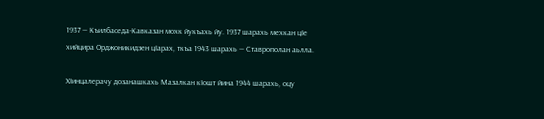1937 — Къилбаседа-Кавказан мохк йукъахь йу. 1937 шарахь мехкан цӀе хийцира Орджоникидзен цӀарах, ткъа 1943 шарахь — Ставрополан аьлла.

ХӀинцалерачу дозанашкахь Мазалкан кӀошт йина 1944 шарахь, оцу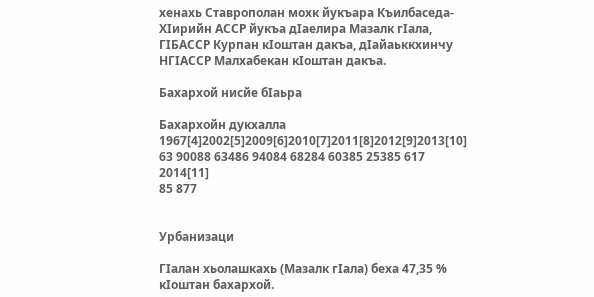хенахь Ставрополан мохк йукъара Къилбаседа-ХӀирийн АССР йукъа дӀаелира Мазалк гӀала, ГӀБАССР Курпан кӀоштан дакъа, дӀайаьккхинчу НГӀАССР Малхабекан кӀоштан дакъа.

Бахархой нисйе бӀаьра

Бахархойн дукхалла
1967[4]2002[5]2009[6]2010[7]2011[8]2012[9]2013[10]
63 90088 63486 94084 68284 60385 25385 617
2014[11]
85 877


Урбанизаци

ГӀалан хьолашкахь (Мазалк гӀала) беха 47,35 % кӀоштан бахархой.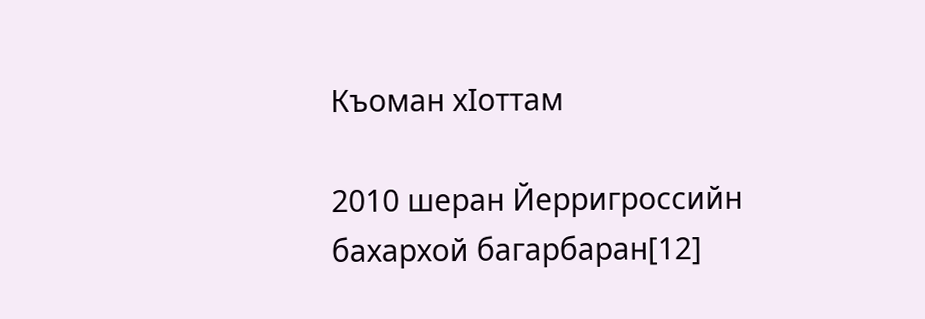Къоман хӀоттам

2010 шеран Йерригроссийн бахархой багарбаран[12]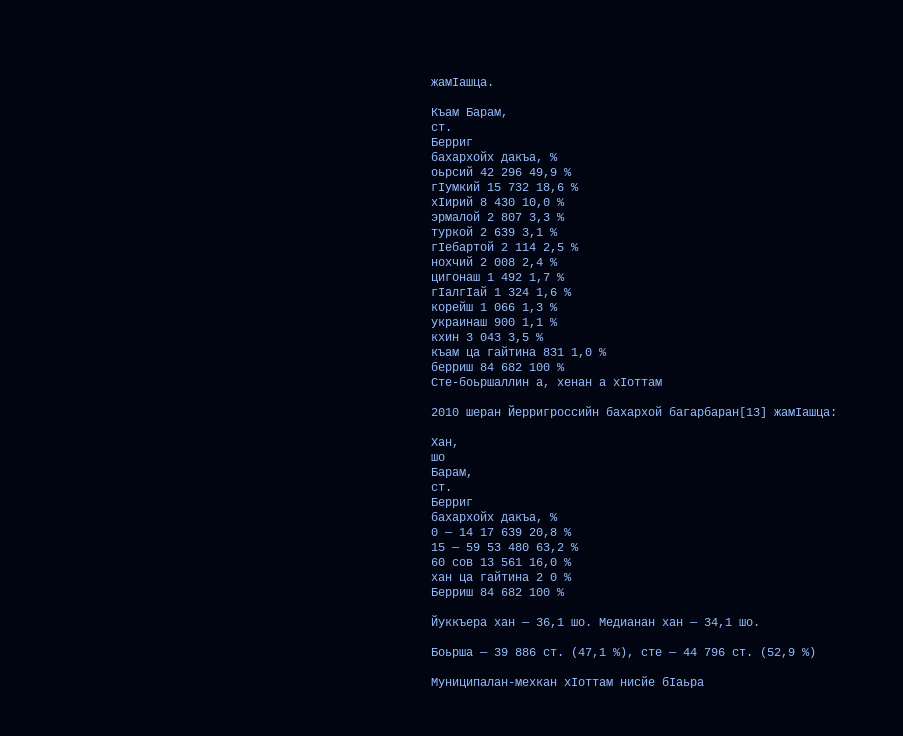жамӀашца.

Къам Барам,
ст.
Берриг
бахархойх дакъа, %
оьрсий 42 296 49,9 %
гӀумкий 15 732 18,6 %
хӀирий 8 430 10,0 %
эрмалой 2 807 3,3 %
туркой 2 639 3,1 %
гӀебартой 2 114 2,5 %
нохчий 2 008 2,4 %
цигонаш 1 492 1,7 %
гӀалгӀай 1 324 1,6 %
корейш 1 066 1,3 %
украинаш 900 1,1 %
кхин 3 043 3,5 %
къам ца гайтина 831 1,0 %
берриш 84 682 100 %
Сте-боьршаллин а, хенан а хӀоттам

2010 шеран Йерригроссийн бахархой багарбаран[13] жамӀашца:

Хан,
шо
Барам,
ст.
Берриг
бахархойх дакъа, %
0 — 14 17 639 20,8 %
15 — 59 53 480 63,2 %
60 сов 13 561 16,0 %
хан ца гайтина 2 0 %
Берриш 84 682 100 %

Йуккъера хан — 36,1 шо. Медианан хан — 34,1 шо.

Боьрша — 39 886 ст. (47,1 %), сте — 44 796 ст. (52,9 %)

Муниципалан-мехкан хӀоттам нисйе бӀаьра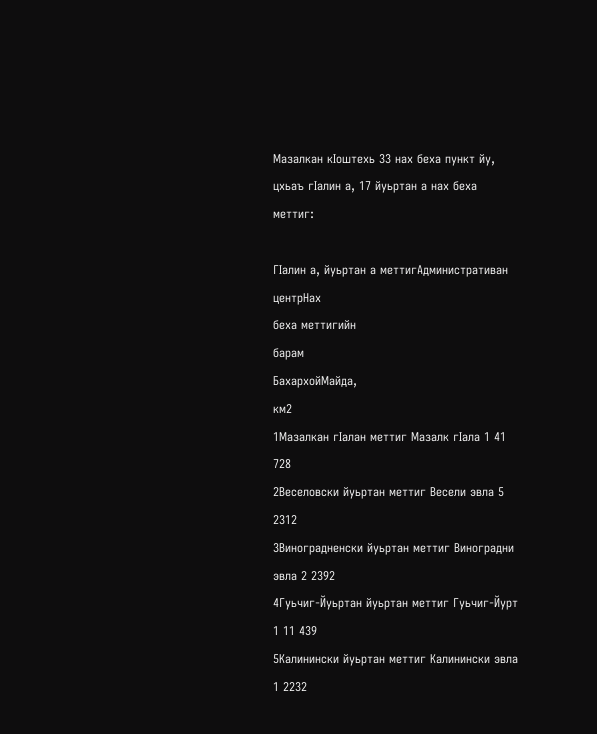Мазалкан кӀоштехь 33 нах беха пункт йу, цхьаъ гӀалин а, 17 йуьртан а нах беха меттиг:

ГӀалин а, йуьртан а меттигАдминистративан центрНах
беха меттигийн
барам
БахархойМайда,
км2
1Мазалкан гӀалан меттиг Мазалк гӀала 1 41 728
2Веселовски йуьртан меттиг Весели эвла 5 2312
3Виноградненски йуьртан меттиг Виноградни эвла 2 2392
4Гуьчиг-Йуьртан йуьртан меттиг Гуьчиг-Йурт 1 11 439
5Калинински йуьртан меттиг Калинински эвла 1 2232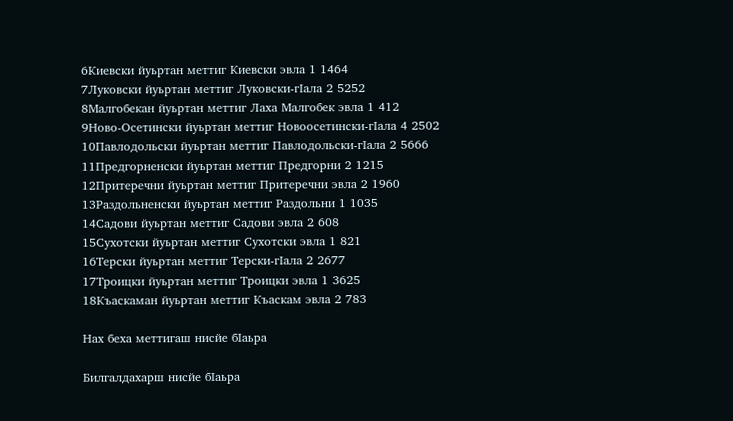6Киевски йуьртан меттиг Киевски эвла 1 1464
7Луковски йуьртан меттиг Луковски-гӀала 2 5252
8Малгобекан йуьртан меттиг Лаха Малгобек эвла 1 412
9Ново-Осетински йуьртан меттиг Новоосетински-гӀала 4 2502
10Павлодольски йуьртан меттиг Павлодольски-гӀала 2 5666
11Предгорненски йуьртан меттиг Предгорни 2 1215
12Притеречни йуьртан меттиг Притеречни эвла 2 1960
13Раздольненски йуьртан меттиг Раздольни 1 1035
14Садови йуьртан меттиг Садови эвла 2 608
15Сухотски йуьртан меттиг Сухотски эвла 1 821
16Терски йуьртан меттиг Терски-гӀала 2 2677
17Троицки йуьртан меттиг Троицки эвла 1 3625
18Къаскаман йуьртан меттиг Къаскам эвла 2 783

Нах беха меттигаш нисйе бӀаьра

Билгалдахарш нисйе бӀаьра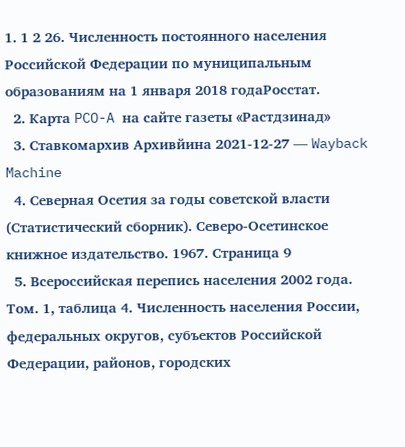1. 1 2 26. Численность постоянного населения Российской Федерации по муниципальным образованиям на 1 января 2018 годаРосстат.
  2. Карта PCO-A на сайте газеты «Растдзинад»
  3. Ставкомархив Архивйина 2021-12-27 — Wayback Machine
  4. Северная Осетия за годы советской власти (Статистический сборник). Северо-Осетинское книжное издательство. 1967. Страница 9
  5. Всероссийская перепись населения 2002 года. Том. 1, таблица 4. Численность населения России, федеральных округов, субъектов Российской Федерации, районов, городских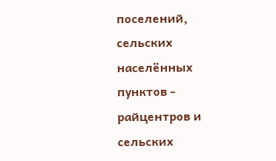поселений, сельских населённых пунктов - райцентров и сельских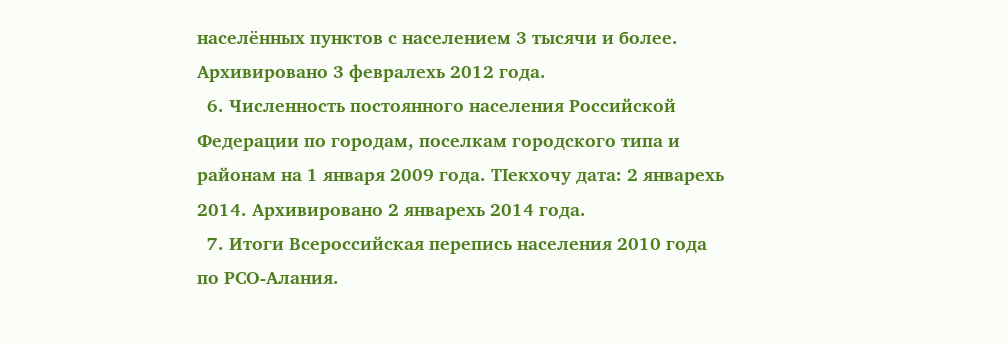населённых пунктов с населением 3 тысячи и более. Архивировано 3 февралехь 2012 года.
  6. Численность постоянного населения Российской Федерации по городам, поселкам городского типа и районам на 1 января 2009 года. ТӀекхочу дата: 2 январехь 2014. Архивировано 2 январехь 2014 года.
  7. Итоги Всероссийская перепись населения 2010 года по РСО-Алания.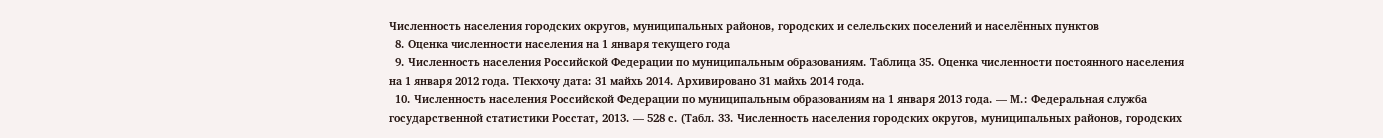Численность населения городских округов, муниципальных районов, городских и селельских поселений и населённых пунктов
  8. Оценка численности населения на 1 января текущего года
  9. Численность населения Российской Федерации по муниципальным образованиям. Таблица 35. Оценка численности постоянного населения на 1 января 2012 года. ТӀекхочу дата: 31 майхь 2014. Архивировано 31 майхь 2014 года.
  10. Численность населения Российской Федерации по муниципальным образованиям на 1 января 2013 года. — М.: Федеральная служба государственной статистики Росстат, 2013. — 528 с. (Табл. 33. Численность населения городских округов, муниципальных районов, городских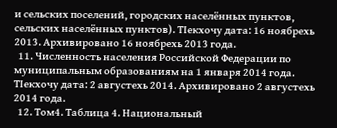и сельских поселений, городских населённых пунктов, сельских населённых пунктов). ТӀекхочу дата: 16 ноябрехь 2013. Архивировано 16 ноябрехь 2013 года.
  11. Численность населения Российской Федерации по муниципальным образованиям на 1 января 2014 года. ТӀекхочу дата: 2 августехь 2014. Архивировано 2 августехь 2014 года.
  12. Том4. Таблица 4. Национальный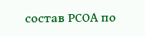состав РСОА по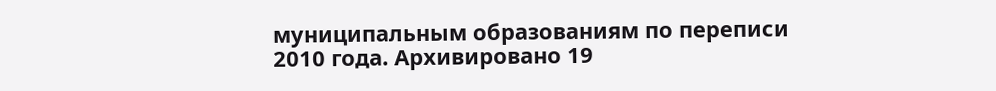муниципальным образованиям по переписи 2010 года. Архивировано 19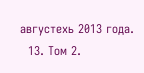августехь 2013 года.
  13. Том 2.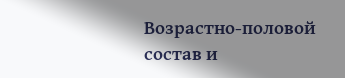Возрастно-половой состав и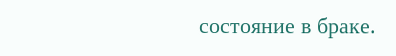состояние в браке.